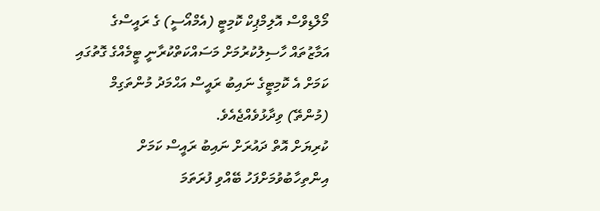މޯލްޑިވްސް އޮލިމްޕިކް ކޮމިޓީ (އެމްއޯސީ) ގެ ރައީސްގެ އަމާޒުތައް ހާސިލުކުރުމަށް މަސައްކަތްކުރާނީ ޓީމެއްގެ ގޮތުގައި ކަމަށް އެ ކޮމިޓީގެ ނައިބު ރައީސް އަޙްމަދު މުންތަގިމް (މުންތޭ) ވިދާޅުވެއްޖެއެވެ.
ކުރިޔަށް އޮތް ދައުރަށް ނައިބު ރައީސް ކަމަށް އިންތިހާބުވުމަށްފަހު ބޭއްވި ފުރަތަމަ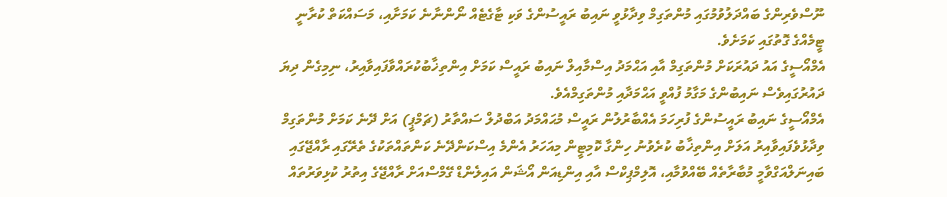ނޫސްވެރިންގެ ބައްދަލުވުމުގައި މުންތަގިމް ވިދާޅުވީ ނައިބު ރައީސުންގެ ވަކި ޓާގެޓެއް ނޯންނާނެ ކަމަށާއި، މަސައްކަތް ކުރާނީ ޓީމެއްގެ ގޮތުގައި ކަމަށެވެ.
އެމްއޯސީގެ އައު ދައުރަކަށް މުންތަގިމް އާއި އަޙްމަދު އިސްމާއިލް ނައިބު ރައީސް ކަމަށް އިންތިޚާބުކުރައްވާފައިވާއިރު، ނިމިގެން ދިޔަ ދައުރުގައިވެސް ނައިބުންގެ މަގާމު ފުއްވީ އަޙްމަދާއި މުންތަގިމްއެވެ.
އެމްއޯސީގެ ނައިބު ރައީސުންގެ ފުރިހަމަ އެއްބާރުލުން ރައީސް މުޙައްމަދު އަބްދުލް ސައްތާރު (ޗަމްޕީ) އަށް ދޭނެ ކަމަށް މުންތަގިމް ވިދާޅުވެފައިވާއިރު އަލަށް އިންތިޚާބު ކުރެވުނު ހިންގާ ކޮމިޓީން މިއަހަރު އެންމެ އިސްކަންދޭނެ ކަންތައްތަކުގެ ތެރޭގައި ރާއްޖޭގައި ބައިނަލްއަގްވާމީ މުބާރާތެއް ބޭއްވުމާއި، އޮލިމްޕިކްސް އާއި އިންޑިއަން އޯޝަން އައިލެންޑް ގޭމްސްއަށް ރާއްޖޭގެ އިތުރު ކުޅިވަރުތައް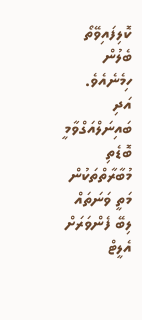ކޮލިފައިވޭތޯ ބެލުން ހިމެނެއެވެ.
އަދި ބައިނަލްއަގްވާމީ ބޮޑެތި މުބާރާތްތަކުން މަތީ ވަނަތައް ލިބޭ ފެންވަރަށް އެލީޓް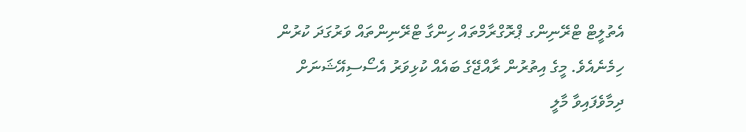އެތުލީޓް ޓްރޭނިންގ ޕްރޮގްރާމްތައް ހިންގާ ޓްރޭނިންތައް ވަރުގަދަ ކުރުން ހިމެނެއެވެ. މީގެ އިތުރުން ރާއްޖޭގެ ބައެއް ކުޅިވަރު އެސޯސިއޭޝަނަށް ދިމާވެފައިވާ މާލީ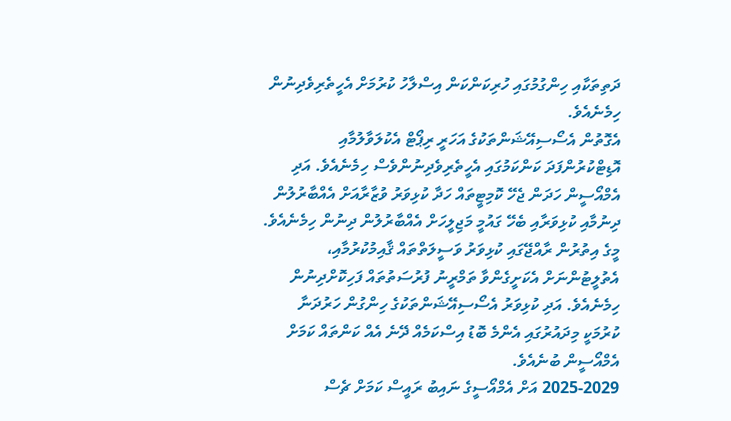ދަތިތަކާއި ހިންގުމުގައި ހުރިކަންކަން އިސްލާހު ކުރުމަށް އެހީތެރިވެދިނުން ހިމެނެއެވެ.
އެގޮތުން އެސޯސިއޭޝަންތަކުގެ އަހަރީ ރިޕޯޓް އެކުލަވާލުމާއި އޮޑިޓްކުރުންފަދަ ކަންކަމުގައި އެހީތެރިވެދިނުންވެސް ހިމެނެއެވެ. އަދި އެމްއޯސީން ހަދަން ޖެހޭ ކޮމިޓީތައް ހަދާ ކުޅިވަރު ވުޒާރާއަށް އެއްބާރުލުން ދިނުމާއި ކުޅިވަރާއި ބެހޭ ގައުމީ މަޖިލީހަށް އެއްބާރުލުން ދިނުން ހިމެނެއެވެ. މީގެ އިތުރުން ރާއްޖޭގައި ކުޅިވަރު ވަސީލަތްތައް ޤާއިމުކުރުމާއި، އެތުލީޓުންނަށް އެކަށީގެންވާ ތަމްރީނު ފުރުސަތުތައް ފަހިކޮށްދިނުން ހިމެނެއެވެ. އަދި ކުޅިވަރު އެސޯސިއޭޝަންތަކުގެ ހިންގުން ހަރުދަނާ ކުރުމަކީ މިދައުރުގައި އެންމެ ބޮޑު އިސްކަމެއް ދޭނެ އެއް ކަންތައް ކަމަށް އެމްއޯސީން ބުނެއެވެ.
2025-2029 އަށް އެމްއޯސީގެ ނައިބު ރައީސް ކަމަށް ޗެސް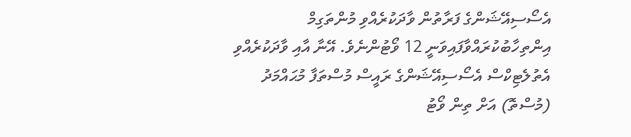އެސޯސިއޭޝަންގެ ފަރާތުން ވާދަކުރެއްވި މުންތަގިމް އިންތިހާބުކުރައްވާފައިވަނީ 12 ވޯޓުންނެވެ. އޭނާ އާއި ވާދަކުރެއްވި އެތުލެޓިކްސް އެސޯސިއޭޝަންގެ ރައީސް މުސްތަފާ މުޙައްމަދު (މުސްތޮ) އަށް ތިން ވޯޓު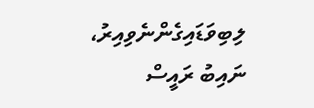ލިބިވަޑައިގެންނެވިއިރު، ނައިބު ރައީސް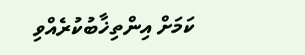ކަމަށް އިންތިޚާބުކުރެއްވި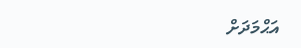އަޙްމަދަށް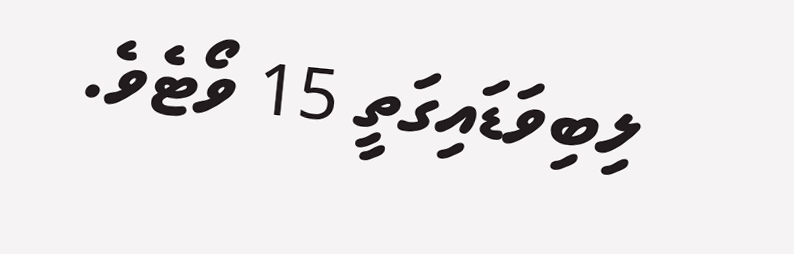ލިބިވަޑައިގަތީ 15 ވޯޓެވެ.